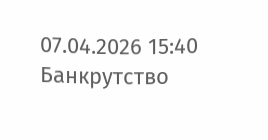07.04.2026 15:40
Банкрутство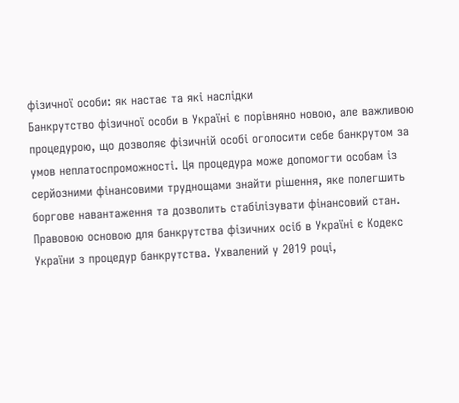фізичної особи: як настає та які наслідки
Банкрутство фізичної особи в Україні є порівняно новою, але важливою процедурою, що дозволяє фізичній особі оголосити себе банкрутом за умов неплатоспроможності. Ця процедура може допомогти особам із серйозними фінансовими труднощами знайти рішення, яке полегшить боргове навантаження та дозволить стабілізувати фінансовий стан.
Правовою основою для банкрутства фізичних осіб в Україні є Кодекс України з процедур банкрутства. Ухвалений у 2019 році,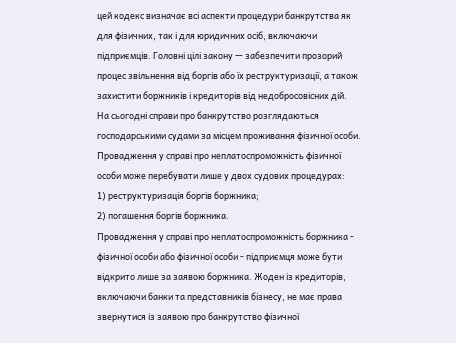цей кодекс визначає всі аспекти процедури банкрутства як для фізичних, так і для юридичних осіб, включаючи підприємців. Головні цілі закону — забезпечити прозорий процес звільнення від боргів або їх реструктуризації, а також захистити боржників і кредиторів від недобросовісних дій.
На сьогодні справи про банкрутство розглядаються господарськими судами за місцем проживання фізичної особи.
Провадження у справі про неплатоспроможність фізичної особи може перебувати лише у двох судових процедурах:
1) реструктуризація боргів боржника;
2) погашення боргів боржника.
Провадження у справі про неплатоспроможність боржника - фізичної особи або фізичної особи - підприємця може бути відкрито лише за заявою боржника. Жоден із кредиторів, включаючи банки та представників бізнесу, не має права звернутися із заявою про банкрутство фізичної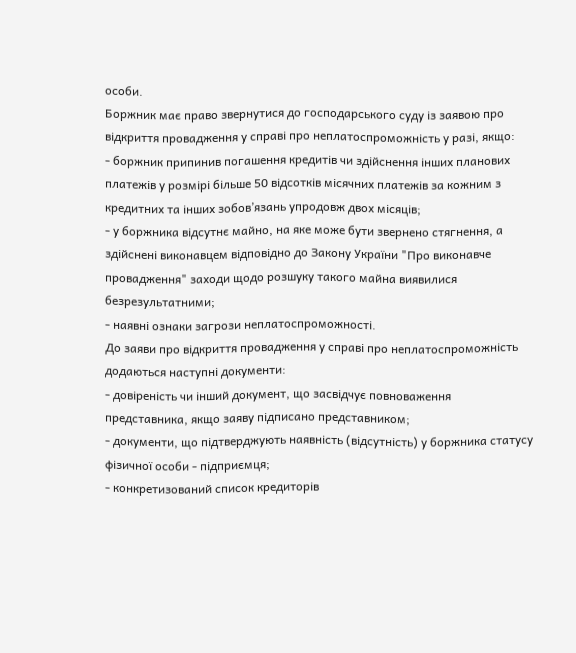особи.
Боржник має право звернутися до господарського суду із заявою про відкриття провадження у справі про неплатоспроможність у разі, якщо:
- боржник припинив погашення кредитів чи здійснення інших планових платежів у розмірі більше 50 відсотків місячних платежів за кожним з кредитних та інших зобов’язань упродовж двох місяців;
- у боржника відсутнє майно, на яке може бути звернено стягнення, а здійснені виконавцем відповідно до Закону України "Про виконавче провадження" заходи щодо розшуку такого майна виявилися безрезультатними;
- наявні ознаки загрози неплатоспроможності.
До заяви про відкриття провадження у справі про неплатоспроможність додаються наступні документи:
- довіреність чи інший документ, що засвідчує повноваження представника, якщо заяву підписано представником;
- документи, що підтверджують наявність (відсутність) у боржника статусу фізичної особи - підприємця;
- конкретизований список кредиторів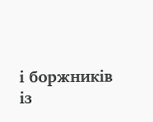і боржників із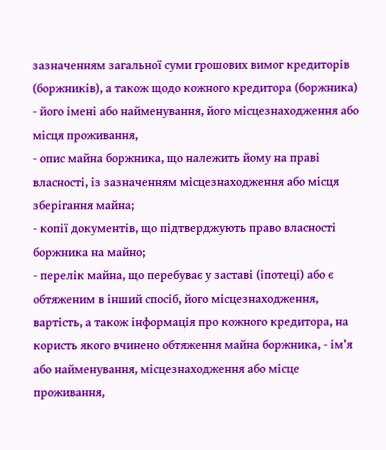зазначенням загальної суми грошових вимог кредиторів (боржників), а також щодо кожного кредитора (боржника) - його імені або найменування, його місцезнаходження або місця проживання,
- опис майна боржника, що належить йому на праві власності, із зазначенням місцезнаходження або місця зберігання майна;
- копії документів, що підтверджують право власності боржника на майно;
- перелік майна, що перебуває у заставі (іпотеці) або є обтяженим в інший спосіб, його місцезнаходження, вартість, а також інформація про кожного кредитора, на користь якого вчинено обтяження майна боржника, - ім’я або найменування, місцезнаходження або місце проживання,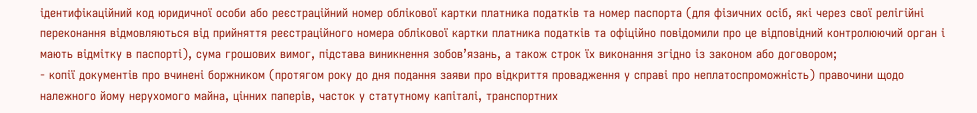ідентифікаційний код юридичної особи або реєстраційний номер облікової картки платника податків та номер паспорта (для фізичних осіб, які через свої релігійні переконання відмовляються від прийняття реєстраційного номера облікової картки платника податків та офіційно повідомили про це відповідний контролюючий орган і мають відмітку в паспорті), сума грошових вимог, підстава виникнення зобов’язань, а також строк їх виконання згідно із законом або договором;
- копії документів про вчинені боржником (протягом року до дня подання заяви про відкриття провадження у справі про неплатоспроможність) правочини щодо належного йому нерухомого майна, цінних паперів, часток у статутному капіталі, транспортних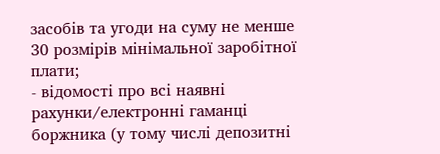засобів та угоди на суму не менше 30 розмірів мінімальної заробітної плати;
- відомості про всі наявні рахунки/електронні гаманці боржника (у тому числі депозитні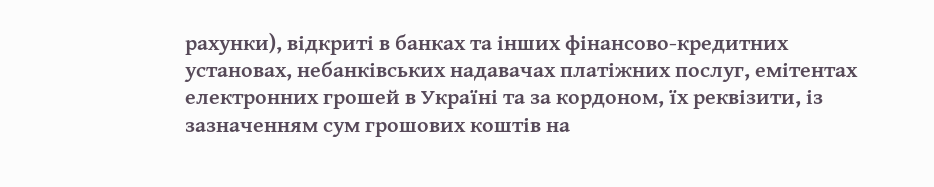рахунки), відкриті в банках та інших фінансово-кредитних установах, небанківських надавачах платіжних послуг, емітентах електронних грошей в Україні та за кордоном, їх реквізити, із зазначенням сум грошових коштів на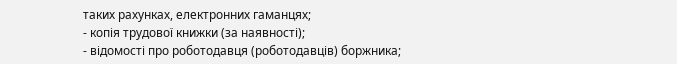таких рахунках, електронних гаманцях;
- копія трудової книжки (за наявності);
- відомості про роботодавця (роботодавців) боржника;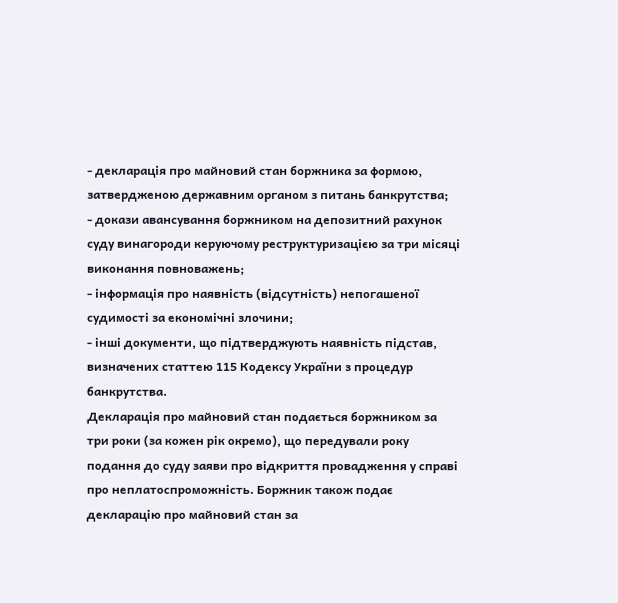- декларація про майновий стан боржника за формою, затвердженою державним органом з питань банкрутства;
- докази авансування боржником на депозитний рахунок суду винагороди керуючому реструктуризацією за три місяці виконання повноважень;
- інформація про наявність (відсутність) непогашеної судимості за економічні злочини;
- інші документи, що підтверджують наявність підстав, визначених статтею 115 Кодексу України з процедур банкрутства.
Декларація про майновий стан подається боржником за три роки (за кожен рік окремо), що передували року подання до суду заяви про відкриття провадження у справі про неплатоспроможність. Боржник також подає декларацію про майновий стан за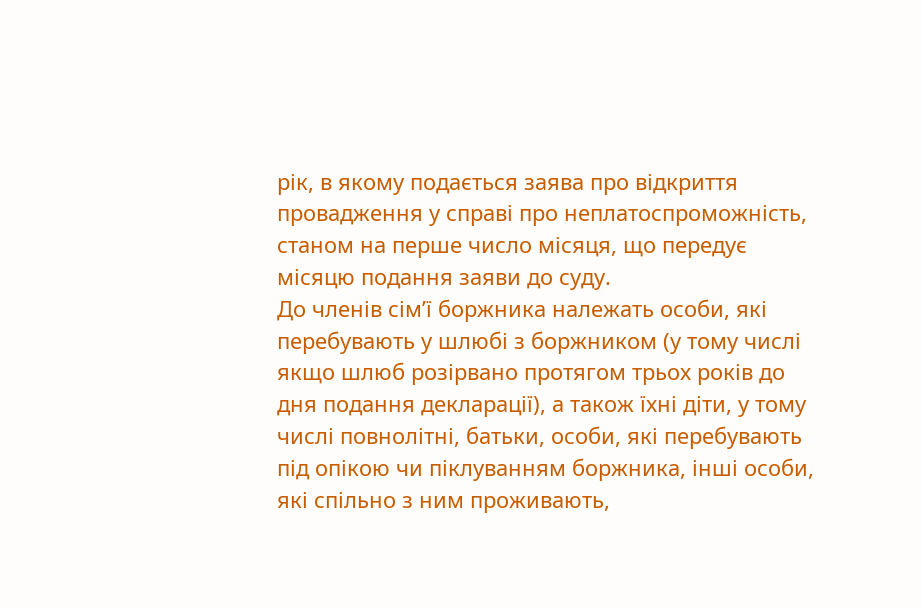рік, в якому подається заява про відкриття провадження у справі про неплатоспроможність, станом на перше число місяця, що передує місяцю подання заяви до суду.
До членів сім’ї боржника належать особи, які перебувають у шлюбі з боржником (у тому числі якщо шлюб розірвано протягом трьох років до дня подання декларації), а також їхні діти, у тому числі повнолітні, батьки, особи, які перебувають під опікою чи піклуванням боржника, інші особи, які спільно з ним проживають,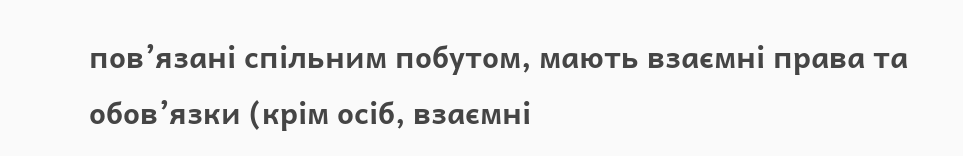пов’язані спільним побутом, мають взаємні права та обов’язки (крім осіб, взаємні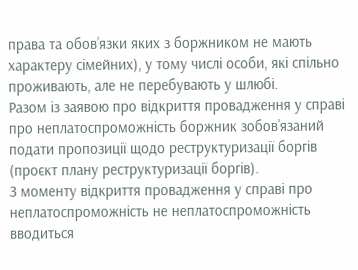права та обов’язки яких з боржником не мають характеру сімейних), у тому числі особи, які спільно проживають, але не перебувають у шлюбі.
Разом із заявою про відкриття провадження у справі про неплатоспроможність боржник зобов’язаний подати пропозиції щодо реструктуризації боргів (проєкт плану реструктуризації боргів).
З моменту відкриття провадження у справі про неплатоспроможність не неплатоспроможність вводиться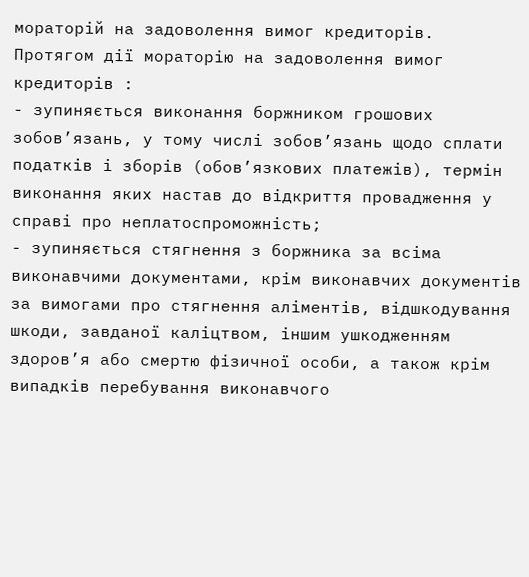мораторій на задоволення вимог кредиторів.
Протягом дії мораторію на задоволення вимог кредиторів :
- зупиняється виконання боржником грошових зобов’язань, у тому числі зобов’язань щодо сплати податків і зборів (обов’язкових платежів), термін виконання яких настав до відкриття провадження у справі про неплатоспроможність;
- зупиняється стягнення з боржника за всіма виконавчими документами, крім виконавчих документів за вимогами про стягнення аліментів, відшкодування шкоди, завданої каліцтвом, іншим ушкодженням здоров’я або смертю фізичної особи, а також крім випадків перебування виконавчого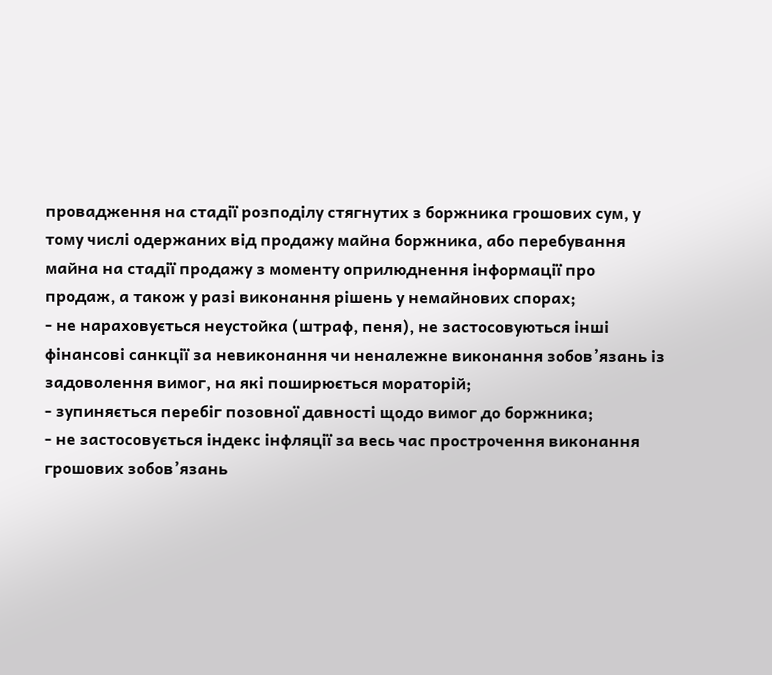провадження на стадії розподілу стягнутих з боржника грошових сум, у тому числі одержаних від продажу майна боржника, або перебування майна на стадії продажу з моменту оприлюднення інформації про продаж, а також у разі виконання рішень у немайнових спорах;
- не нараховується неустойка (штраф, пеня), не застосовуються інші фінансові санкції за невиконання чи неналежне виконання зобов’язань із задоволення вимог, на які поширюється мораторій;
- зупиняється перебіг позовної давності щодо вимог до боржника;
- не застосовується індекс інфляції за весь час прострочення виконання грошових зобов’язань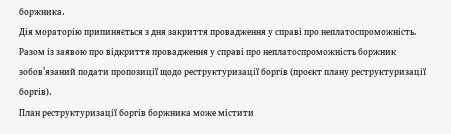боржника.
Дія мораторію припиняється з дня закриття провадження у справі про неплатоспроможність.
Разом із заявою про відкриття провадження у справі про неплатоспроможність боржник зобов’язаний подати пропозиції щодо реструктуризації боргів (проєкт плану реструктуризації боргів).
План реструктуризації боргів боржника може містити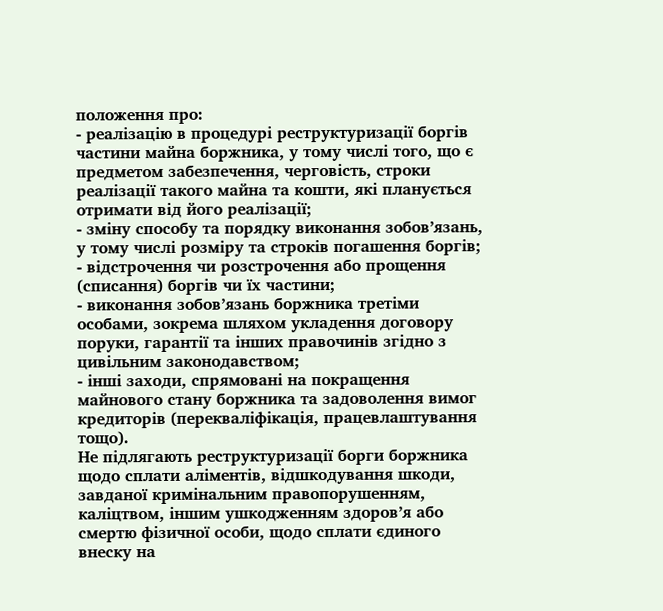положення про:
- реалізацію в процедурі реструктуризації боргів частини майна боржника, у тому числі того, що є предметом забезпечення, черговість, строки реалізації такого майна та кошти, які планується отримати від його реалізації;
- зміну способу та порядку виконання зобов’язань, у тому числі розміру та строків погашення боргів;
- відстрочення чи розстрочення або прощення (списання) боргів чи їх частини;
- виконання зобов’язань боржника третіми особами, зокрема шляхом укладення договору поруки, гарантії та інших правочинів згідно з цивільним законодавством;
- інші заходи, спрямовані на покращення майнового стану боржника та задоволення вимог кредиторів (перекваліфікація, працевлаштування тощо).
Не підлягають реструктуризації борги боржника щодо сплати аліментів, відшкодування шкоди, завданої кримінальним правопорушенням, каліцтвом, іншим ушкодженням здоров’я або смертю фізичної особи, щодо сплати єдиного внеску на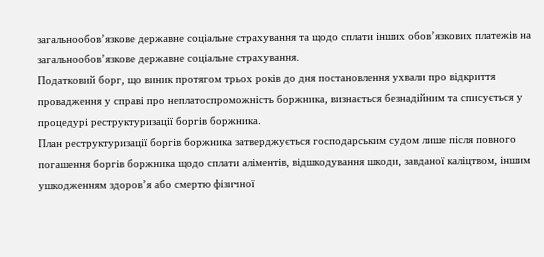загальнообов’язкове державне соціальне страхування та щодо сплати інших обов’язкових платежів на загальнообов’язкове державне соціальне страхування.
Податковий борг, що виник протягом трьох років до дня постановлення ухвали про відкриття провадження у справі про неплатоспроможність боржника, визнається безнадійним та списується у процедурі реструктуризації боргів боржника.
План реструктуризації боргів боржника затверджується господарським судом лише після повного погашення боргів боржника щодо сплати аліментів, відшкодування шкоди, завданої каліцтвом, іншим ушкодженням здоров’я або смертю фізичної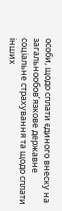особи, щодо сплати єдиного внеску на загальнообов’язкове державне соціальне страхування та щодо сплати інших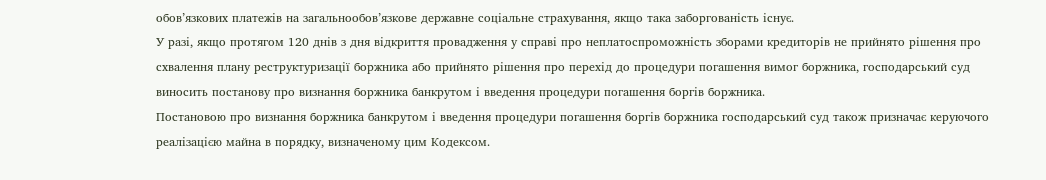обов’язкових платежів на загальнообов’язкове державне соціальне страхування, якщо така заборгованість існує.
У разі, якщо протягом 120 днів з дня відкриття провадження у справі про неплатоспроможність зборами кредиторів не прийнято рішення про схвалення плану реструктуризації боржника або прийнято рішення про перехід до процедури погашення вимог боржника, господарський суд виносить постанову про визнання боржника банкрутом і введення процедури погашення боргів боржника.
Постановою про визнання боржника банкрутом і введення процедури погашення боргів боржника господарський суд також призначає керуючого реалізацією майна в порядку, визначеному цим Кодексом.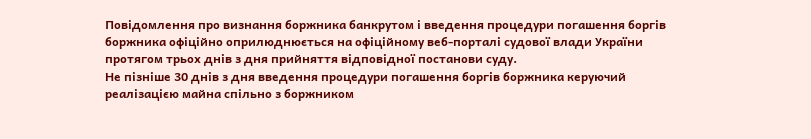Повідомлення про визнання боржника банкрутом і введення процедури погашення боргів боржника офіційно оприлюднюється на офіційному веб-порталі судової влади України протягом трьох днів з дня прийняття відповідної постанови суду.
Не пізніше 30 днів з дня введення процедури погашення боргів боржника керуючий реалізацією майна спільно з боржником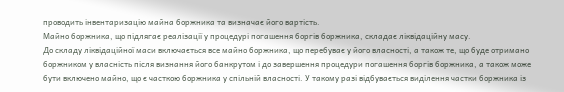проводить інвентаризацію майна боржника та визначає його вартість.
Майно боржника, що підлягає реалізації у процедурі погашення боргів боржника, складає ліквідаційну масу.
До складу ліквідаційної маси включається все майно боржника, що перебуває у його власності, а також те, що буде отримано боржником у власність після визнання його банкрутом і до завершення процедури погашення боргів боржника, а також може бути включено майно, що є часткою боржника у спільній власності. У такому разі відбувається виділення частки боржника із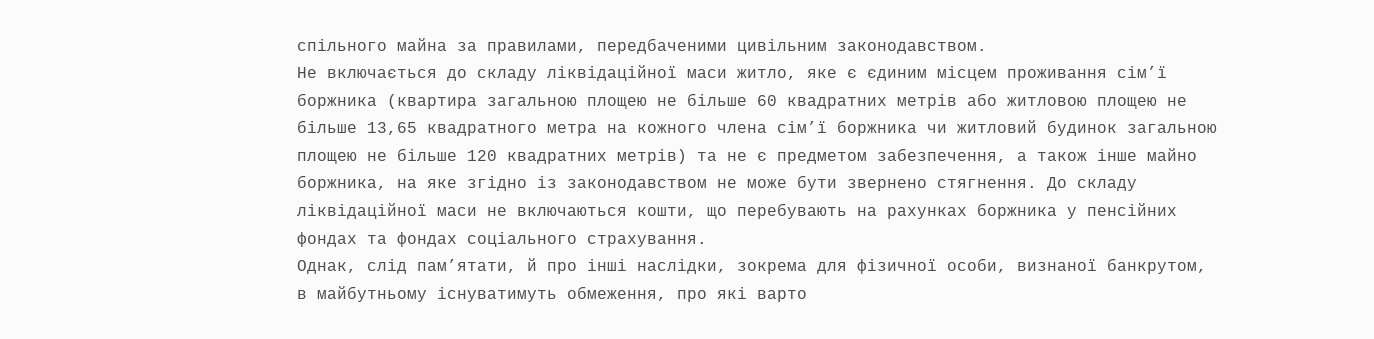спільного майна за правилами, передбаченими цивільним законодавством.
Не включається до складу ліквідаційної маси житло, яке є єдиним місцем проживання сім’ї боржника (квартира загальною площею не більше 60 квадратних метрів або житловою площею не більше 13,65 квадратного метра на кожного члена сім’ї боржника чи житловий будинок загальною площею не більше 120 квадратних метрів) та не є предметом забезпечення, а також інше майно боржника, на яке згідно із законодавством не може бути звернено стягнення. До складу ліквідаційної маси не включаються кошти, що перебувають на рахунках боржника у пенсійних фондах та фондах соціального страхування.
Однак, слід пам’ятати, й про інші наслідки, зокрема для фізичної особи, визнаної банкрутом, в майбутньому існуватимуть обмеження, про які варто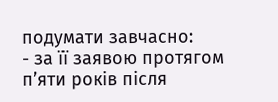подумати завчасно:
- за її заявою протягом п’яти років після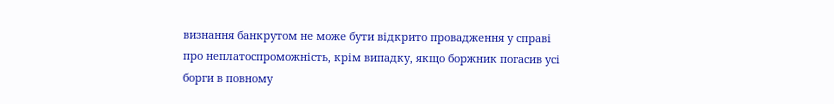визнання банкрутом не може бути відкрито провадження у справі про неплатоспроможність, крім випадку, якщо боржник погасив усі борги в повному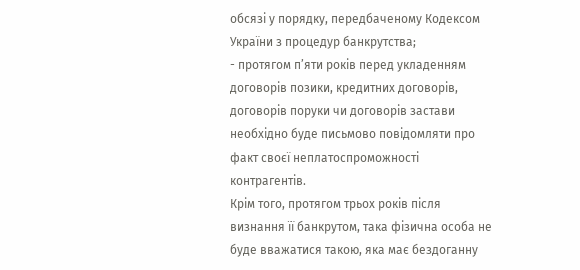обсязі у порядку, передбаченому Кодексом України з процедур банкрутства;
- протягом п’яти років перед укладенням договорів позики, кредитних договорів, договорів поруки чи договорів застави необхідно буде письмово повідомляти про факт своєї неплатоспроможності контрагентів.
Крім того, протягом трьох років після визнання її банкрутом, така фізична особа не буде вважатися такою, яка має бездоганну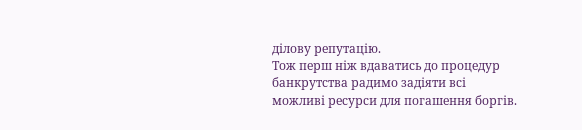ділову репутацію.
Тож перш ніж вдаватись до процедур банкрутства радимо задіяти всі можливі ресурси для погашення боргів.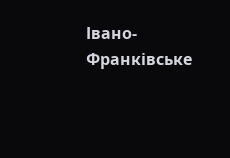Івано-Франківське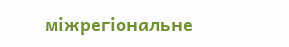міжрегіональне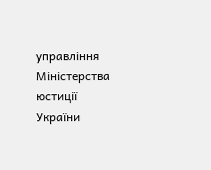управління Міністерства юстиції України